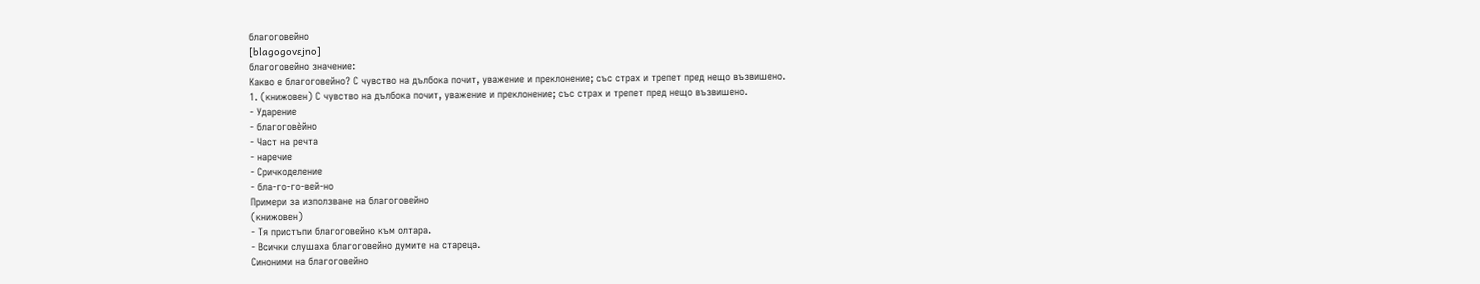благоговейно
[blagogovɛjno]
благоговейно значение:
Какво е благоговейно? С чувство на дълбока почит, уважение и преклонение; със страх и трепет пред нещо възвишено.
1. (книжовен) С чувство на дълбока почит, уважение и преклонение; със страх и трепет пред нещо възвишено.
- Ударение
- благоговѐйно
- Част на речта
- наречие
- Сричкоделение
- бла-го-го-вей-но
Примери за използване на благоговейно
(книжовен)
- Тя пристъпи благоговейно към олтара.
- Всички слушаха благоговейно думите на стареца.
Синоними на благоговейно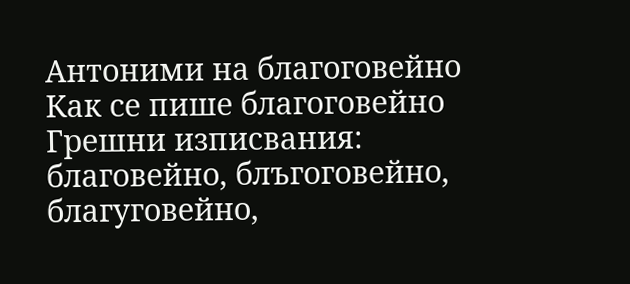Антоними на благоговейно
Как се пише благоговейно
Грешни изписвания: благовейно, блъгоговейно, благуговейно,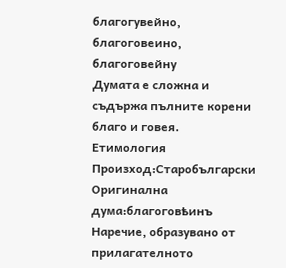благогувейно, благоговеино, благоговейну
Думата е сложна и съдържа пълните корени благо и говея.
Етимология
Произход:Старобългарски
Оригинална дума:благоговѣинъ
Наречие, образувано от прилагателното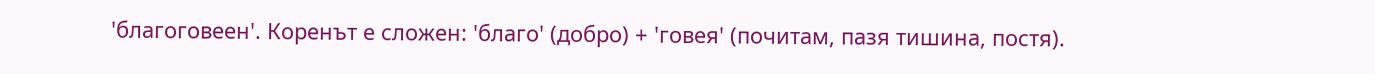'благоговеен'. Коренът е сложен: 'благо' (добро) + 'говея' (почитам, пазя тишина, постя).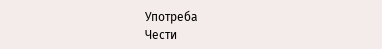Употреба
Чести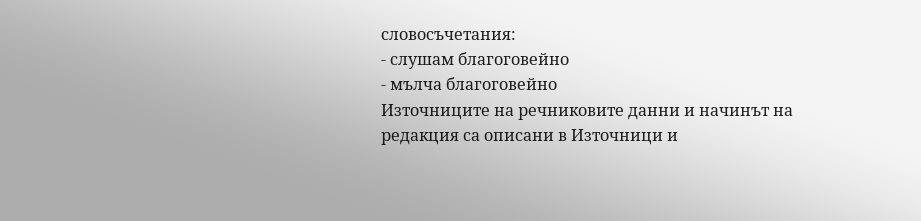словосъчетания:
- слушам благоговейно
- мълча благоговейно
Източниците на речниковите данни и начинът на редакция са описани в Източници и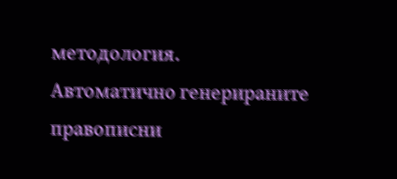методология.
Автоматично генерираните правописни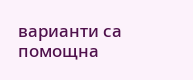варианти са помощна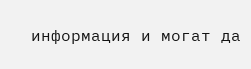информация и могат да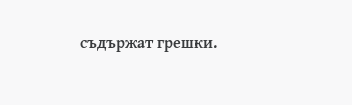съдържат грешки.